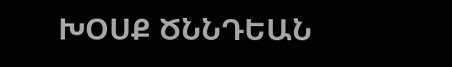ԽՕՍՔ ԾՆՆԴԵԱՆ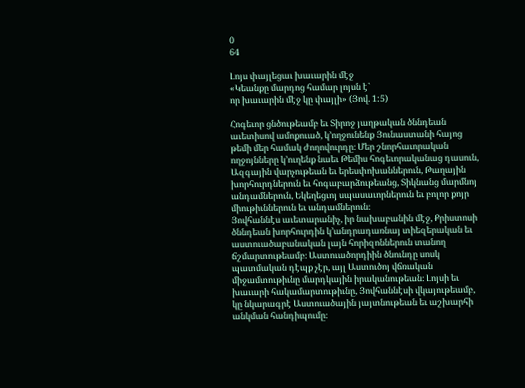0
64

Լոյս փայլեցաւ խաւարին մէջ
«Կեանքը մարդոց համար լոյսն է`
որ խաւարին մէջ կը փայլի» (Յով. 1:5)

Հոգեւոր ցնծութեամբ եւ Տիրոջ յաղթական ծննդեան աւետիսով ամոքուած, կ՚ողջունենք Յունաստանի հայոց թեմի մեր համակ ժողովուրդը։ Մեր շնորհաւորական ողջոյնները կ՚ուղենք նաեւ Թեմիս հոգեւորականաց դասուն, Ազգային վարչութեան եւ երեսփոխաններուն, Թաղային խորհուրդներուն եւ հոգաբարձութեանց, Տիկնանց մարմնոյ անդամներուն, Եկեղեցւոյ սպասաւորներուն եւ բոլոր քոյր միութիւններուն եւ անդամներուն։
Յովհաննէս աւետարանիչ, իր նախաբանին մէջ, Քրիստոսի ծննդեան խորհուրդին կ՚անդրադառնայ տիեզերական եւ աստուածաբանական լայն հորիզոններուն տանող ճշմարտութեամբ։ Աստուածորդիին ծնունդը սոսկ պատմական դէպք չէր, այլ Աստուծոյ վճռական միջամտութիւնը մարդկային իրականութեան։ Լոյսի եւ խաւարի հակամարտութիւնը, Յովհաննէսի վկայութեամբ, կը նկարագրէ Աստուածային յայտնութեան եւ աշխարհի անկման հանդիպումը։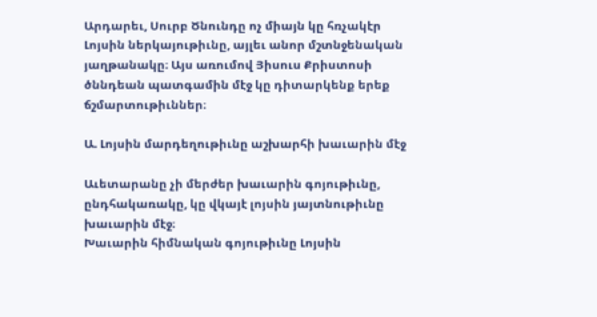Արդարեւ, Սուրբ Ծնունդը ոչ միայն կը հռչակէր Լոյսին ներկայութիւնը, այլեւ անոր մշտնջենական յաղթանակը։ Այս առումով Յիսուս Քրիստոսի ծննդեան պատգամին մէջ կը դիտարկենք երեք ճշմարտութիւններ։

Ա. Լոյսին մարդեղութիւնը աշխարհի խաւարին մէջ

Աւետարանը չի մերժեր խաւարին գոյութիւնը, ընդհակառակը, կը վկայէ լոյսին յայտնութիւնը խաւարին մէջ։
Խաւարին հիմնական գոյութիւնը Լոյսին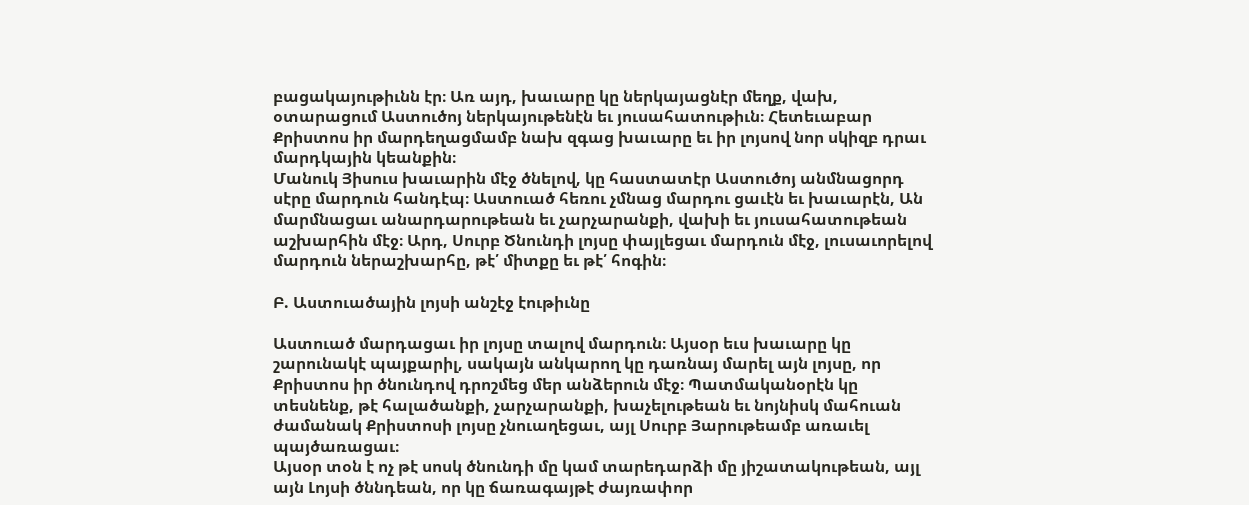բացակայութիւնն էր։ Առ այդ, խաւարը կը ներկայացնէր մեղք, վախ, օտարացում Աստուծոյ ներկայութենէն եւ յուսահատութիւն։ Հետեւաբար Քրիստոս իր մարդեղացմամբ նախ զգաց խաւարը եւ իր լոյսով նոր սկիզբ դրաւ մարդկային կեանքին։
Մանուկ Յիսուս խաւարին մէջ ծնելով, կը հաստատէր Աստուծոյ անմնացորդ սէրը մարդուն հանդէպ։ Աստուած հեռու չմնաց մարդու ցաւէն եւ խաւարէն, Ան մարմնացաւ անարդարութեան եւ չարչարանքի, վախի եւ յուսահատութեան աշխարհին մէջ։ Արդ, Սուրբ Ծնունդի լոյսը փայլեցաւ մարդուն մէջ, լուսաւորելով մարդուն ներաշխարհը, թէ՛ միտքը եւ թէ՛ հոգին։

Բ. Աստուածային լոյսի անշէջ էութիւնը

Աստուած մարդացաւ իր լոյսը տալով մարդուն։ Այսօր եւս խաւարը կը շարունակէ պայքարիլ, սակայն անկարող կը դառնայ մարել այն լոյսը, որ Քրիստոս իր ծնունդով դրոշմեց մեր անձերուն մէջ։ Պատմականօրէն կը տեսնենք, թէ հալածանքի, չարչարանքի, խաչելութեան եւ նոյնիսկ մահուան ժամանակ Քրիստոսի լոյսը չնուաղեցաւ, այլ Սուրբ Յարութեամբ առաւել պայծառացաւ։
Այսօր տօն է ոչ թէ սոսկ ծնունդի մը կամ տարեդարձի մը յիշատակութեան, այլ այն Լոյսի ծննդեան, որ կը ճառագայթէ ժայռափոր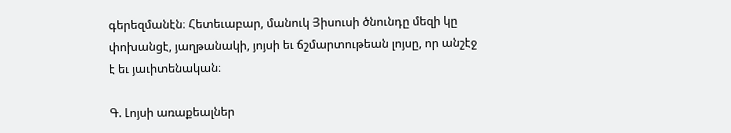գերեզմանէն։ Հետեւաբար, մանուկ Յիսուսի ծնունդը մեզի կը փոխանցէ, յաղթանակի, յոյսի եւ ճշմարտութեան լոյսը, որ անշէջ է եւ յաւիտենական։

Գ. Լոյսի առաքեալներ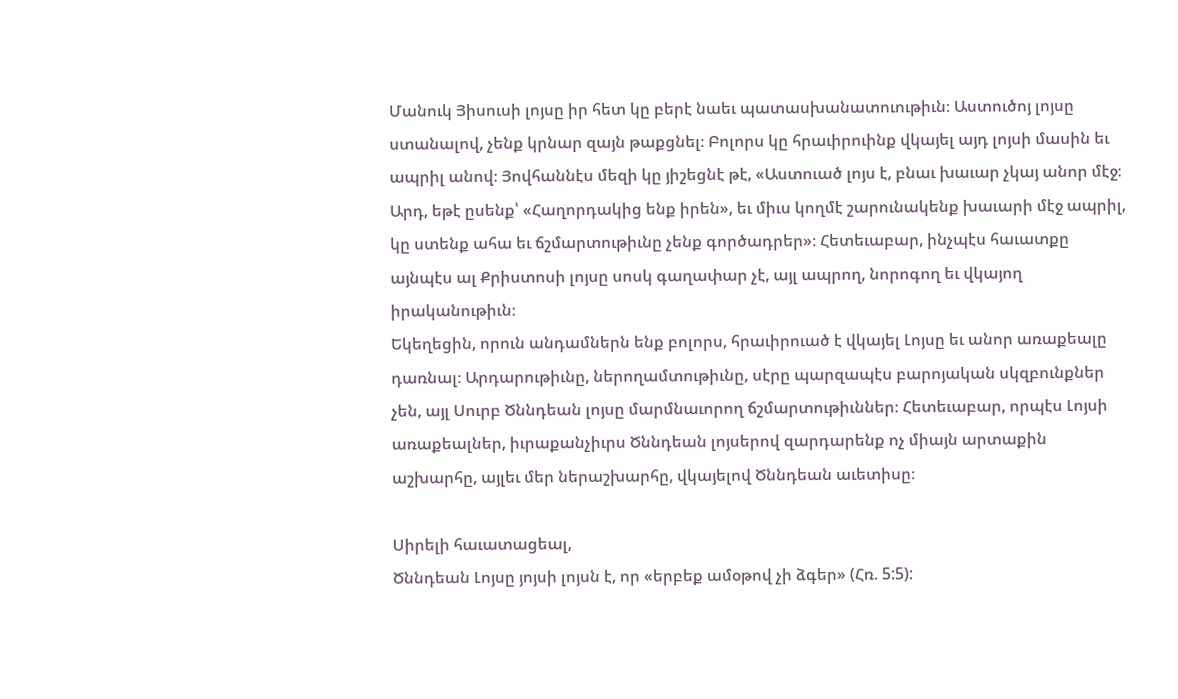Մանուկ Յիսուսի լոյսը իր հետ կը բերէ նաեւ պատասխանատուութիւն։ Աստուծոյ լոյսը ստանալով, չենք կրնար զայն թաքցնել։ Բոլորս կը հրաւիրուինք վկայել այդ լոյսի մասին եւ ապրիլ անով։ Յովհաննէս մեզի կը յիշեցնէ թէ, «Աստուած լոյս է, բնաւ խաւար չկայ անոր մէջ։ Արդ, եթէ ըսենք՝ «Հաղորդակից ենք իրեն», եւ միւս կողմէ շարունակենք խաւարի մէջ ապրիլ, կը ստենք ահա եւ ճշմարտութիւնը չենք գործադրեր»։ Հետեւաբար, ինչպէս հաւատքը այնպէս ալ Քրիստոսի լոյսը սոսկ գաղափար չէ, այլ ապրող, նորոգող եւ վկայող իրականութիւն։
Եկեղեցին, որուն անդամներն ենք բոլորս, հրաւիրուած է վկայել Լոյսը եւ անոր առաքեալը դառնալ։ Արդարութիւնը, ներողամտութիւնը, սէրը պարզապէս բարոյական սկզբունքներ չեն, այլ Սուրբ Ծննդեան լոյսը մարմնաւորող ճշմարտութիւններ։ Հետեւաբար, որպէս Լոյսի առաքեալներ, իւրաքանչիւրս Ծննդեան լոյսերով զարդարենք ոչ միայն արտաքին աշխարհը, այլեւ մեր ներաշխարհը, վկայելով Ծննդեան աւետիսը։

Սիրելի հաւատացեալ,
Ծննդեան Լոյսը յոյսի լոյսն է, որ «երբեք ամօթով չի ձգեր» (Հռ. 5:5):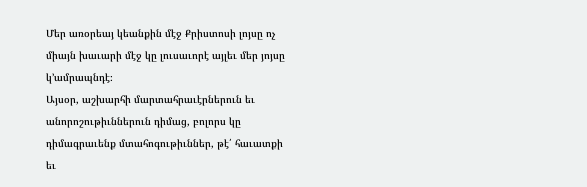Մեր առօրեայ կեանքին մէջ Քրիստոսի լոյսը ոչ միայն խաւարի մէջ կը լուսաւորէ այլեւ մեր յոյսը կ՚ամրապնդէ։
Այսօր, աշխարհի մարտահրաւէրներուն եւ անորոշութիւններուն դիմաց, բոլորս կը դիմագրաւենք մտահոգութիւններ, թէ՛ հաւատքի եւ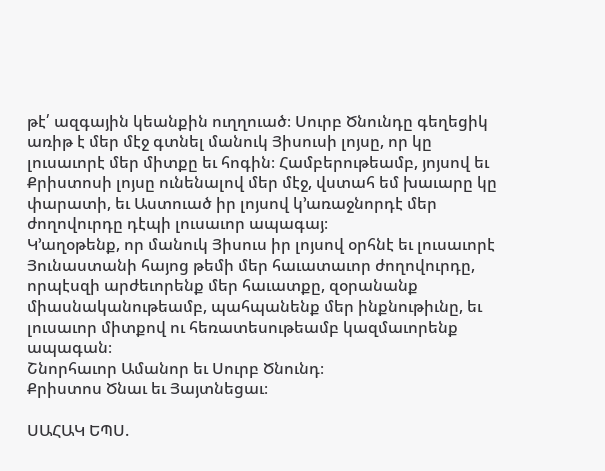թէ՛ ազգային կեանքին ուղղուած։ Սուրբ Ծնունդը գեղեցիկ առիթ է մեր մէջ գտնել մանուկ Յիսուսի լոյսը, որ կը լուսաւորէ մեր միտքը եւ հոգին։ Համբերութեամբ, յոյսով եւ Քրիստոսի լոյսը ունենալով մեր մէջ, վստահ եմ խաւարը կը փարատի, եւ Աստուած իր լոյսով կ՚առաջնորդէ մեր ժողովուրդը դէպի լուսաւոր ապագայ։
Կ՚աղօթենք, որ մանուկ Յիսուս իր լոյսով օրհնէ եւ լուսաւորէ Յունաստանի հայոց թեմի մեր հաւատաւոր ժողովուրդը, որպէսզի արժեւորենք մեր հաւատքը, զօրանանք միասնականութեամբ, պահպանենք մեր ինքնութիւնը, եւ լուսաւոր միտքով ու հեռատեսութեամբ կազմաւորենք ապագան։
Շնորհաւոր Ամանոր եւ Սուրբ Ծնունդ։
Քրիստոս Ծնաւ եւ Յայտնեցաւ։

ՍԱՀԱԿ ԵՊՍ.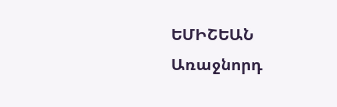ԵՄԻՇԵԱՆ
Առաջնորդ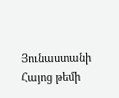Յունաստանի Հայոց թեմի